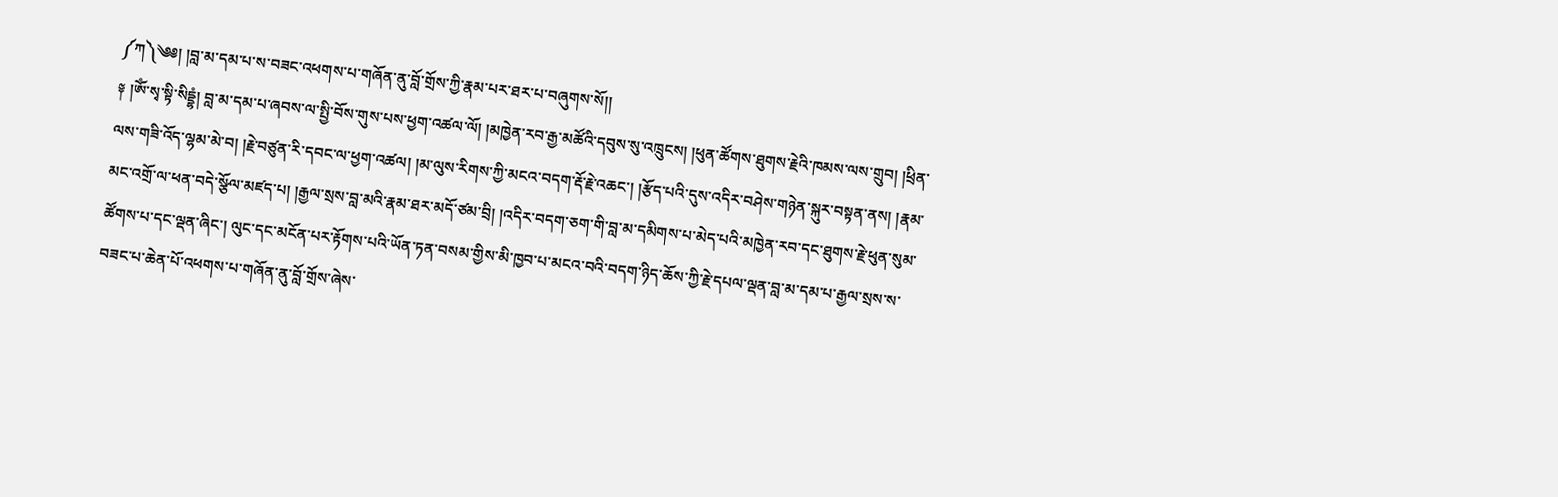༼ཀ༽༄༅། །བླ་མ་དམ་པ་ས་བཟང་འཕགས་པ་གཞོན་ནུ་བློ་གྲོས་ཀྱི་རྣམ་པར་ཐར་པ་བཞུགས་སོ།།
༈ །ཨོཾ་སྭ་སྟི་སིདྡྷཾ། བླ་མ་དམ་པ་ཞབས་ལ་སྤྱི་བོས་གུས་པས་ཕྱག་འཚལ་ལོ། །མཁྱེན་རབ་རྒྱ་མཚོའི་དབུས་སུ་འཁྲུངས། །ཕུན་ཚོགས་ཐུགས་རྗེའི་ཁམས་ལས་གྲུབ། །ཕྲིན་ལས་གཟི་འོད་ལྷམ་མེ་བ། །རྗེ་བཙུན་རི་དབང་ལ་ཕྱག་འཚལ། །མ་ལུས་རིགས་ཀྱི་མངའ་བདག་རྡོ་རྗེ་འཆང་། །རྩོད་པའི་དུས་འདིར་བཤེས་གཉེན་སྐུར་བསྟན་ནས། །རྣམ་མང་འགྲོ་ལ་ཕན་བདེ་སྩོལ་མཛད་པ། །རྒྱལ་སྲས་བླ་མའི་རྣམ་ཐར་མདོ་ཙམ་བྲི། །འདིར་བདག་ཅག་གི་བླ་མ་དམིགས་པ་མེད་པའི་མཁྱེན་རབ་དང་ཐུགས་རྗེ་ཕུན་སུམ་ཚོགས་པ་དང་ལྡན་ཞིང་། ལུང་དང་མངོན་པར་རྟོགས་པའི་ཡོན་ཏན་བསམ་གྱིས་མི་ཁྱབ་པ་མངའ་བའི་བདག་ཉིད་ཆོས་ཀྱི་རྗེ་དཔལ་ལྡན་བླ་མ་དམ་པ་རྒྱལ་སྲས་ས་བཟང་པ་ཆེན་པོ་འཕགས་པ་གཞོན་ནུ་བློ་གྲོས་ཞེས་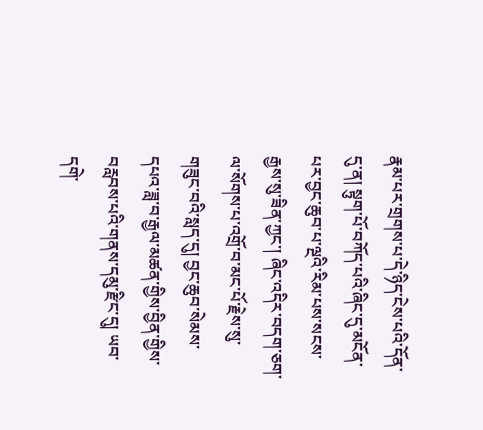རྣམ་པར་གྲགས་པ་དེ་ཉིད་ངེས་པའི་དོན་དུ་ན། སྟུག་པོ་བཀོད་པའི་ཞིང་དུ་མངོན་པར་བྱང་ཆུབ་པ་ལྔའི་རིམ་པས་སངས་རྒྱས་སུ་ཟིན་ཀྱང་། ཞིང་འདིར་བདག་ཅག་ལ་སོགས་པ་འགྲོ་བ་མང་པོ་རྗེས་སུ་གཟུང་བའི་སླད་དུ། བྱང་ཆུབ་སེམས་དཔའ་ཟླ་བ་རྒྱལ་མཚན་གྱིས་བྱིན་གྱིས་བརླབས་པའི་གནས་དམུ་རྫིང་དུ། ཡབ་དགེ་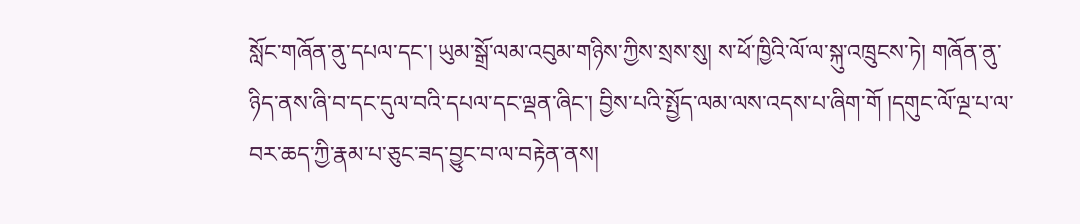སློང་གཞོན་ནུ་དཔལ་དང་། ཡུམ་སྒྲོ་ལམ་འབུམ་གཉིས་ཀྱིས་སྲས་སུ། ས་ཕོ་ཁྱིའི་ལོ་ལ་སྐུ་འཁྲུངས་ཏེ། གཞོན་ནུ་ཉིད་ནས་ཞི་བ་དང་དུལ་བའི་དཔལ་དང་ལྡན་ཞིང་། བྱིས་པའི་སྤྱོད་ལམ་ལས་འདས་པ་ཞིག་གོ །དགུང་ལོ་ལྔ་པ་ལ་བར་ཆད་ཀྱི་རྣམ་པ་ཅུང་ཟད་བྱུང་བ་ལ་བརྟེན་ནས།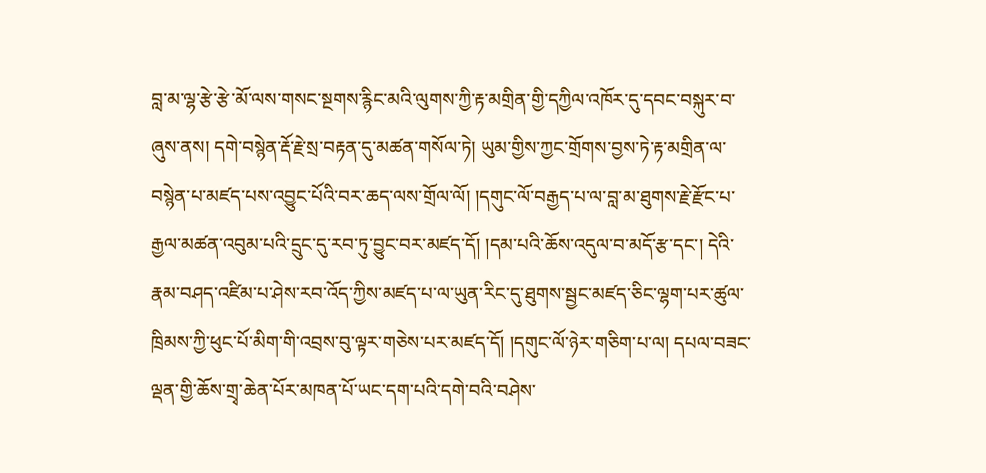བླ་མ་ལྷ་རྩེ་རྩེ་མོ་ལས་གསང་སྔགས་རྙིང་མའི་ལུགས་ཀྱི་རྟ་མགྲིན་གྱི་དཀྱིལ་འཁོར་དུ་དབང་བསྐུར་བ་ཞུས་ནས། དགེ་བསྙེན་རྡོ་རྗེ་སྲ་བརྟན་དུ་མཚན་གསོལ་ཏེ། ཡུམ་གྱིས་ཀྱང་གྲོགས་བྱས་ཏེ་རྟ་མགྲིན་ལ་བསྙེན་པ་མཛད་པས་འབྱུང་པོའི་བར་ཆད་ལས་གྲོལ་ལོ། །དགུང་ལོ་བརྒྱད་པ་ལ་བླ་མ་ཐུགས་རྗེ་རྫོང་པ་རྒྱལ་མཚན་འབུམ་པའི་དྲུང་དུ་རབ་ཏུ་བྱུང་བར་མཛད་དོ། །དམ་པའི་ཆོས་འདུལ་བ་མདོ་རྩ་དང་། དེའི་རྣམ་བཤད་འཛིམ་པ་ཤེས་རབ་འོད་ཀྱིས་མཛད་པ་ལ་ཡུན་རིང་དུ་ཐུགས་སྦྱང་མཛད་ཅིང་ལྷག་པར་ཚུལ་ཁྲིམས་ཀྱི་ཕུང་པོ་མིག་གི་འབྲས་བུ་ལྟར་གཅེས་པར་མཛད་དོ། །དགུང་ལོ་ཉེར་གཅིག་པ་ལ། དཔལ་བཟང་ལྡན་གྱི་ཆོས་གྲྭ་ཆེན་པོར་མཁན་པོ་ཡང་དག་པའི་དགེ་བའི་བཤེས་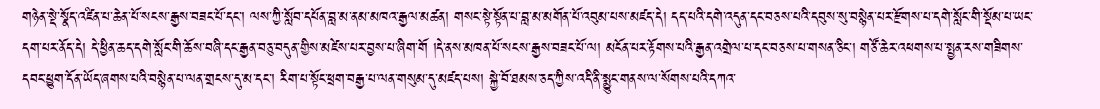གཉེན་སྡེ་སྣོད་འཛིན་པ་ཆེན་པོ་སངས་རྒྱས་བཟང་པོ་དང་། ལས་ཀྱི་སློབ་དཔོན་བླ་མ་ནམ་མཁའ་རྒྱལ་མཚན། གསང་སྟེ་སྟོན་པ་བླ་མ་མགོན་པོ་འབུམ་པས་མཛད་དེ། དད་པའི་དགེ་འདུན་དང་བཅས་པའི་དབུས་སུ་བསྙེན་པར་རྫོགས་པ་དགེ་སློང་གི་སྡོམ་པ་ཡང་དག་པར་ནོད་དེ། དེ་ཕྱིན་ཆད་དགེ་སློང་གི་ཆོས་བཞི་དང་རྒྱན་བཅུ་བདུན་གྱིས་མཛེས་པར་བྱས་པ་ཞིག་གོ །དེ་ནས་མཁན་པོ་སངས་རྒྱས་བཟང་པོ་ལ། མངོན་པར་རྟོགས་པའི་རྒྱན་འགྲེལ་པ་དང་བཅས་པ་གསན་ཅིང་། གཙོ་ཆེར་འཕགས་པ་སྤྱན་རས་གཟིགས་དབང་ཕྱུག་དོན་ཡོད་ཞགས་པའི་བསྙེན་པ་ལན་གྲངས་དུ་མ་དང་། རིག་པ་སྟོང་ཕྲག་བརྒྱ་པ་ལན་གསུམ་དུ་མཛད་པས། སྐྱེ་བོ་ཐམས་ཅད་ཀྱིས་འདི་ནི་སྨྱུང་གནས་ལ་སོགས་པའི་དཀའ་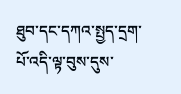ཐུབ་དང་དཀའ་སྤྱད་དྲག་པོ་འདི་ལྟ་བུས་དུས་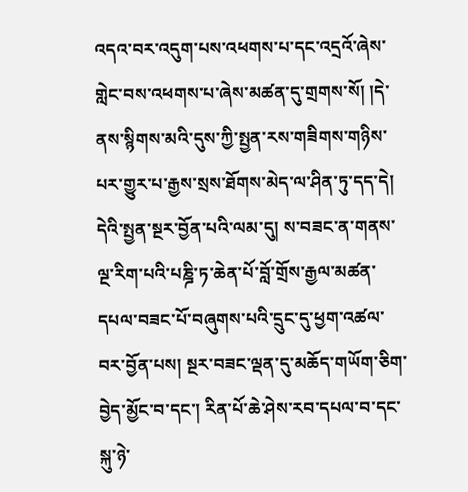འདའ་བར་འདུག་པས་འཕགས་པ་དང་འདྲའོ་ཞེས་གླེང་བས་འཕགས་པ་ཞེས་མཚན་དུ་གྲགས་སོ། །དེ་ནས་སྙིགས་མའི་དུས་ཀྱི་སྤྱན་རས་གཟིགས་གཉིས་པར་གྱུར་པ་རྒྱས་སྲས་ཐོགས་མེད་ལ་ཤིན་ཏུ་དད་དེ། དེའི་སྤྱན་སྔར་བྱོན་པའི་ལམ་དུ། ས་བཟང་ན་གནས་ལྔ་རིག་པའི་པཎྜི་ཏ་ཆེན་པོ་བློ་གྲོས་རྒྱལ་མཚན་དཔལ་བཟང་པོ་བཞུགས་པའི་དྲུང་དུ་ཕྱག་འཚལ་བར་བྱོན་པས། སྔར་བཟང་ལྡན་དུ་མཆོད་གཡོག་ཅིག་བྱེད་མྱོང་བ་དང་། རིན་པོ་ཆེ་ཤེས་རབ་དཔལ་བ་དང་སྐུ་ཉེ་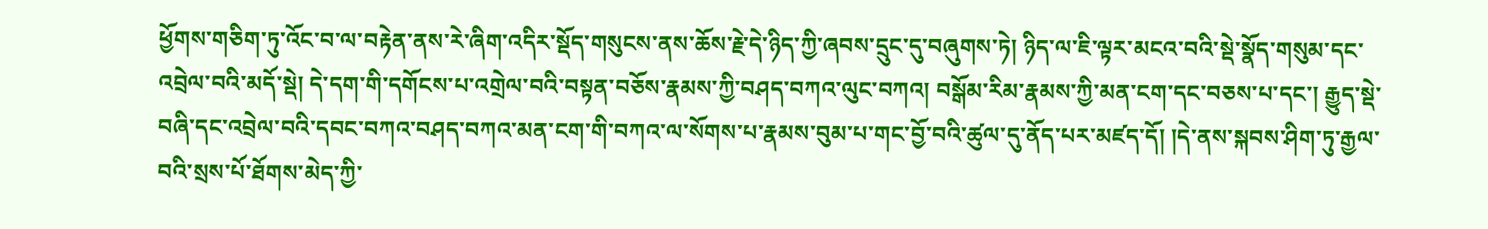ཕྱོགས་གཅིག་ཏུ་འོང་བ་ལ་བརྟེན་ནས་རེ་ཞིག་འདིར་སྡོད་གསུངས་ནས་ཆོས་རྗེ་དེ་ཉིད་ཀྱི་ཞབས་དྲུང་དུ་བཞུགས་ཏེ། ཉིད་ལ་ཇི་ལྟར་མངའ་བའི་སྡེ་སྣོད་གསུམ་དང་འབྲེལ་བའི་མདོ་སྡེ། དེ་དག་གི་དགོངས་པ་འགྲེལ་བའི་བསྟན་བཅོས་རྣམས་ཀྱི་བཤད་བཀའ་ལུང་བཀའ། བསྒོམ་རིམ་རྣམས་ཀྱི་མན་ངག་དང་བཅས་པ་དང་། རྒྱུད་སྡེ་བཞི་དང་འབྲེལ་བའི་དབང་བཀའ་བཤད་བཀའ་མན་ངག་གི་བཀའ་ལ་སོགས་པ་རྣམས་བུམ་པ་གང་བྱོ་བའི་ཚུལ་དུ་ནོད་པར་མཛད་དོ། །དེ་ནས་སྐབས་ཤིག་ཏུ་རྒྱལ་བའི་སྲས་པོ་ཐོགས་མེད་ཀྱི་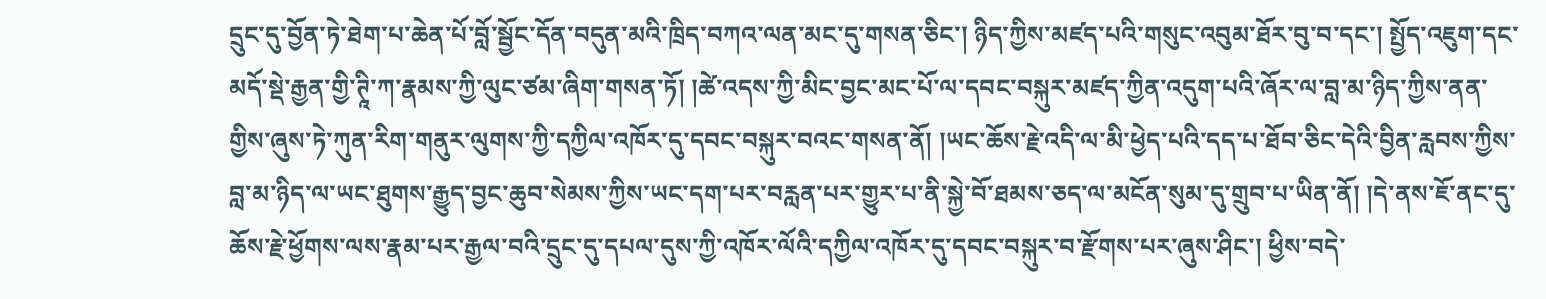དྲུང་དུ་བྱོན་ཏེ་ཐེག་པ་ཆེན་པོ་བློ་སྦྱོང་དོན་བདུན་མའི་ཁྲིད་བཀའ་ལན་མང་དུ་གསན་ཅིང་། ཉིད་ཀྱིས་མཛད་པའི་གསུང་འབུམ་ཐོར་བུ་བ་དང་། སྤྱོད་འཇུག་དང་མདོ་སྡེ་རྒྱན་གྱི་ཊཱི་ཀ་རྣམས་ཀྱི་ལུང་ཙམ་ཞིག་གསན་ཏོ། །ཚེ་འདས་ཀྱི་མིང་བྱང་མང་པོ་ལ་དབང་བསྐུར་མཛད་ཀྱིན་འདུག་པའི་ཞོར་ལ་བླ་མ་ཉིད་ཀྱིས་ནན་གྱིས་ཞུས་ཏེ་ཀུན་རིག་གནུར་ལུགས་ཀྱི་དཀྱིལ་འཁོར་དུ་དབང་བསྐུར་བའང་གསན་ནོ། །ཡང་ཆོས་རྗེ་འདི་ལ་མི་ཕྱེད་པའི་དད་པ་ཐོབ་ཅིང་དེའི་བྱིན་རླབས་ཀྱིས་བླ་མ་ཉིད་ལ་ཡང་ཐུགས་རྒྱུད་བྱང་ཆུབ་སེམས་ཀྱིས་ཡང་དག་པར་བརླན་པར་གྱུར་པ་ནི་སྐྱེ་བོ་ཐམས་ཅད་ལ་མངོན་སུམ་དུ་གྲུབ་པ་ཡིན་ནོ། །དེ་ནས་ཇོ་ནང་དུ་ཆོས་རྗེ་ཕྱོགས་ལས་རྣམ་པར་རྒྱལ་བའི་དྲུང་དུ་དཔལ་དུས་ཀྱི་འཁོར་ལོའི་དཀྱིལ་འཁོར་དུ་དབང་བསྐུར་བ་རྫོགས་པར་ཞུས་ཤིང་། ཕྱིས་བདེ་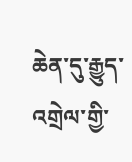ཆེན་དུ་རྒྱུད་འགྲེལ་གྱི་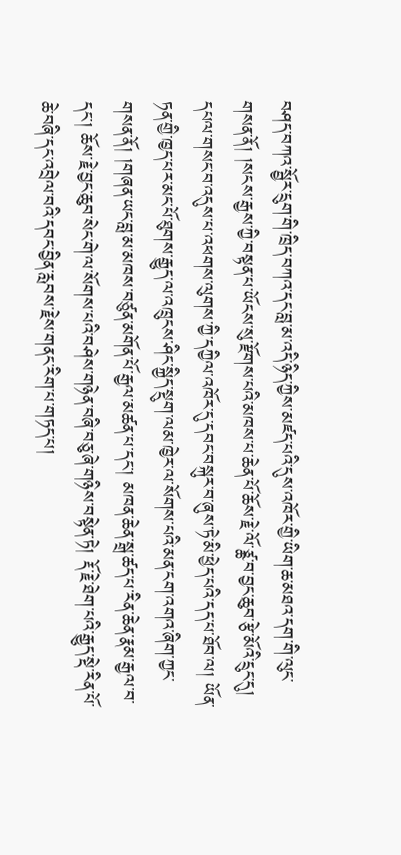བཤད་བཀའ་སྦྱོར་དྲུག་གི་ཁྲིད་བཀའ་དང་བླ་མ་འདི་ཉིད་ཀྱིས་མཛད་པའི་དུས་འཁོར་གྱི་ཡིག་ཆ་མཐའ་དག་གི་ལུང་གསན་ནོ། །སངས་རྒྱས་ཀྱི་བསྟན་པ་ཡོངས་སུ་རྫོགས་པའི་མཁས་པ་ཆེན་པོ་ཆོས་རྗེ་ལོ་ཙྪ་བ་བྱང་ཆུབ་རྩེ་མོའི་དྲུང་དུ། དཔལ་གསང་བ་འདུས་པ་འཕགས་ལུགས་ཀྱི་དཀྱིལ་འཁོར་དུ་དབང་བསྐུར་བ་ཞུས་ཏེ་མི་ཕྱེད་པའི་དད་པ་ཐོབ་ལ། ཡོན་ཏན་གྱི་ཁྱད་པར་མང་པོ་ཐུགས་རྒྱུད་ལ་འཁྲུངས་ཤིང་སྐྱིད་སྡུག་ལམ་ཁྱེར་ལ་སོགས་པའི་མན་ངག་འགའ་ཞིག་ཀྱང་གསན་ནོ། །གཞན་ཡང་བླ་མ་མཁས་བཙུན་མགོན་པོ་རྒྱལ་མཚན་པ་དང་། མཁན་ཆེན་སྒྲ་ཚད་པ་རིན་ཆེན་རྣམ་རྒྱལ་བ་དང་། ཆོས་རྗེ་བྱང་ཆུབ་སེང་གེ་ལ་སོགས་པའི་བཤེས་གཉེན་བཞི་བཅུ་ཞེ་གཉིས་བསྟེན་ཏེ། རྡོ་རྗེ་ཐེག་པའི་རྒྱུད་སྡེ་རིན་པོ་ཆེ་བཞི་དང་འབྲེལ་བའི་དབང་བྱིན་རླབས་རྗེས་གནང་རིག་པ་གཏད་པ།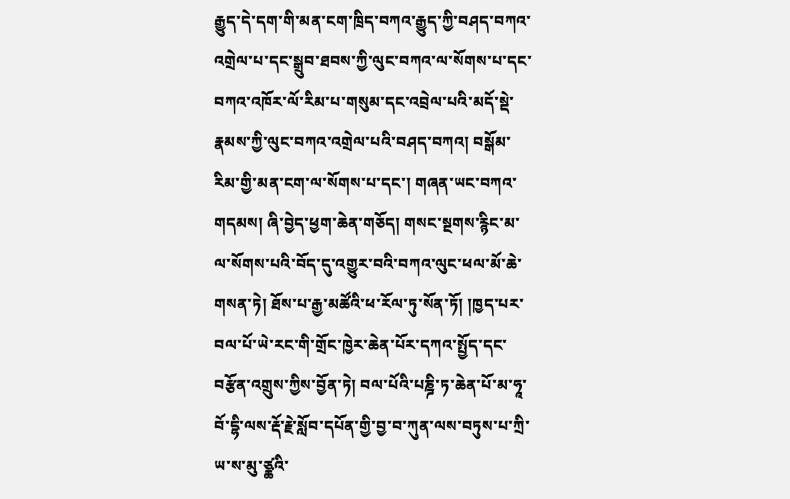རྒྱུད་དེ་དག་གི་མན་ངག་ཁྲིད་བཀའ་རྒྱུད་ཀྱི་བཤད་བཀའ་འགྲེལ་པ་དང་སྒྲུབ་ཐབས་ཀྱི་ལུང་བཀའ་ལ་སོགས་པ་དང་བཀའ་འཁོར་ལོ་རིམ་པ་གསུམ་དང་འབྲེལ་པའི་མདོ་སྡེ་རྣམས་ཀྱི་ལུང་བཀའ་འགྲེལ་པའི་བཤད་བཀའ། བསྒོམ་རིམ་གྱི་མན་ངག་ལ་སོགས་པ་དང་། གཞན་ཡང་བཀའ་གདམས། ཞི་བྱེད་ཕྱག་ཆེན་གཅོད། གསང་སྔགས་རྙིང་མ་ལ་སོགས་པའི་བོད་དུ་འགྱུར་བའི་བཀའ་ལུང་ཕལ་མོ་ཆེ་གསན་ཏེ། ཐོས་པ་རྒྱ་མཚོའི་ཕ་རོལ་ཏུ་སོན་ཏོ། །ཁྱད་པར་བལ་པོ་ཡེ་རང་གི་གྲོང་ཁྱེར་ཆེན་པོར་དཀའ་སྤྱོད་དང་བརྩོན་འགྲུས་ཀྱིས་བྱོན་ཏེ། བལ་པོའི་པཎྜི་ཏ་ཆེན་པོ་མ་ཧཱ་བོ་དྷི་ལས་རྡོ་རྗེ་སློབ་དཔོན་གྱི་བྱ་བ་ཀུན་ལས་བཏུས་པ་ཀྲི་ཡ་ས་མུ་ཙྪའི་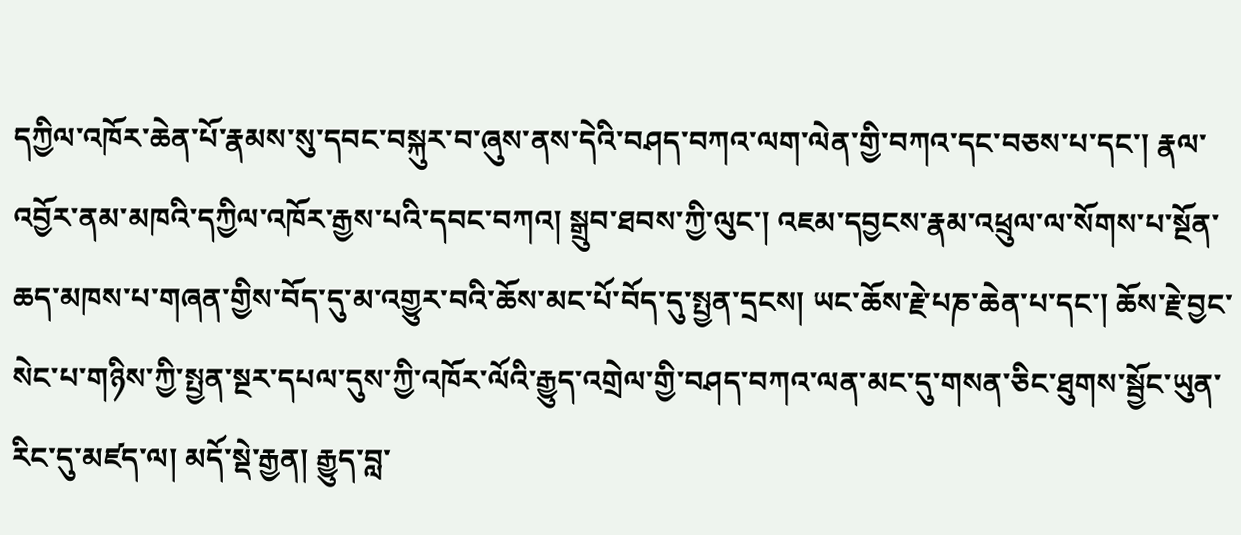དཀྱིལ་འཁོར་ཆེན་པོ་རྣམས་སུ་དབང་བསྐུར་བ་ཞུས་ནས་དེའི་བཤད་བཀའ་ལག་ལེན་གྱི་བཀའ་དང་བཅས་པ་དང་། རྣལ་འབྱོར་ནམ་མཁའི་དཀྱིལ་འཁོར་རྒྱས་པའི་དབང་བཀའ། སྒྲུབ་ཐབས་ཀྱི་ལུང་། འཇམ་དབྱངས་རྣམ་འཕྲུལ་ལ་སོགས་པ་སྔོན་ཆད་མཁས་པ་གཞན་གྱིས་བོད་དུ་མ་འགྱུར་བའི་ཆོས་མང་པོ་བོད་དུ་སྤྱན་དྲངས། ཡང་ཆོས་རྗེ་པཎ་ཆེན་པ་དང་། ཆོས་རྗེ་བྱང་སེང་པ་གཉིས་ཀྱི་སྤྱན་སྔར་དཔལ་དུས་ཀྱི་འཁོར་ལོའི་རྒྱུད་འགྲེལ་གྱི་བཤད་བཀའ་ལན་མང་དུ་གསན་ཅིང་ཐུགས་སྦྱོང་ཡུན་རིང་དུ་མཛད་ལ། མདོ་སྡེ་རྒྱན། རྒྱུད་བླ་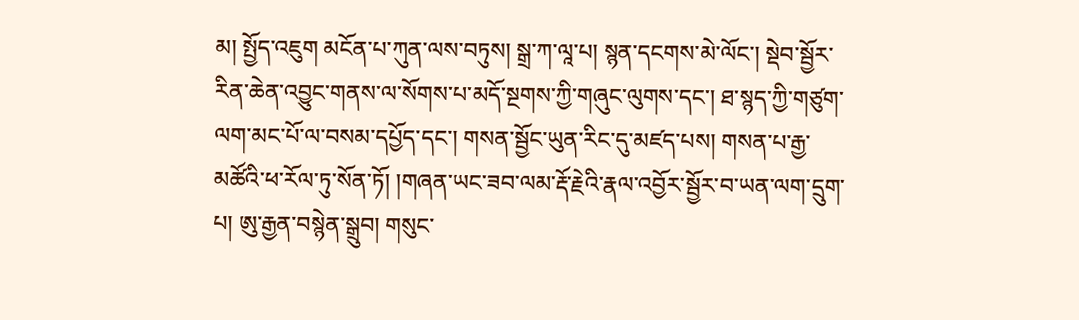མ། སྤྱོད་འཇུག མངོན་པ་ཀུན་ལས་བཏུས། སྒྲ་ཀ་ལཱ་པ། སྙན་དངགས་མེ་ལོང་། སྡེབ་སྦྱོར་རིན་ཆེན་འབྱུང་གནས་ལ་སོགས་པ་མདོ་སྔགས་ཀྱི་གཞུང་ལུགས་དང་། ཐ་སྙད་ཀྱི་གཙུག་ལག་མང་པོ་ལ་བསམ་དཔྱོད་དང་། གསན་སྦྱོང་ཡུན་རིང་དུ་མཛད་པས། གསན་པ་རྒྱ་མཚོའི་ཕ་རོལ་ཏུ་སོན་ཏོ། །གཞན་ཡང་ཟབ་ལམ་རྡོ་རྗེའི་རྣལ་འབྱོར་སྦྱོར་བ་ཡན་ལག་དྲུག་པ། ཨུ་རྒྱན་བསྙེན་སྒྲུབ། གསུང་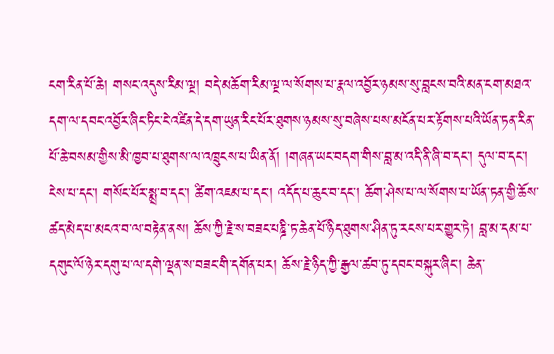ངག་རིན་པོ་ཆེ། གསང་འདུས་རིམ་ལྔ། བདེ་མཆོག་རིམ་ལྔ་ལ་སོགས་པ་རྣལ་འབྱོར་ཉམས་སུ་བླངས་བའི་མན་ངག་མཐའ་དག་ལ་དབང་འབྱོར་ཞིང་ཏིང་ངེ་འཛིན་དེ་དག་ཡུན་རིང་པོར་ཐུགས་ཉམས་སུ་བཞེས་པས་མངོན་པར་རྟོགས་པའི་ཡོན་ཏན་རིན་པོ་ཆེ་བསམ་གྱིས་མི་ཁྱབ་པ་ཐུགས་ལ་འཁྲུངས་པ་ཡིན་ནོ། །གཞན་ཡང་བདག་གིས་བླ་མ་འདི་ནི་ཞི་བ་དང་། དུལ་བ་དང་། ངེས་པ་དང་། གསོང་པོར་སྨྲ་བ་དང་། ཚིག་འཇམ་པ་དང་། འདོད་པ་ཆུང་བ་དང་། ཆོག་ཤེས་པ་ལ་སོགས་པ་ཡོན་ཏན་གྱི་ཆོས་ཚད་མེད་པ་མངའ་བ་ལ་བརྟེན་ནས། ཆོས་ཀྱི་རྗེ་ས་བཟང་པཎྜི་ཏ་ཆེན་པོ་ཉིད་ཐུགས་ཤིན་ཏུ་རངས་པར་གྱུར་ཏེ། བླ་མ་དམ་པ་དགུང་ལོ་ཉེར་དགུ་པ་ལ་དགེ་ལྡན་ས་བཟང་གི་དགོན་པར། ཆོས་རྗེ་ཉིད་ཀྱི་རྒྱལ་ཚབ་ཏུ་དབང་བསྐུར་ཞིང་། ཆེན་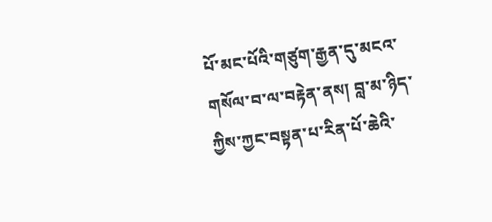པོ་མང་པོའི་གཙུག་རྒྱན་དུ་མངའ་གསོལ་བ་ལ་བརྟེན་ནས། བླ་མ་ཉིད་ཀྱིས་ཀྱང་བསྟན་པ་རིན་པོ་ཆེའི་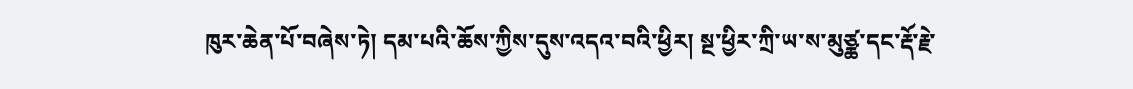ཁུར་ཆེན་པོ་བཞེས་ཏེ། དམ་པའི་ཆོས་ཀྱིས་དུས་འདའ་བའི་ཕྱིར། སྔ་ཕྱིར་ཀྲི་ཡ་ས་མུཙྪ་དང་རྡོ་རྗེ་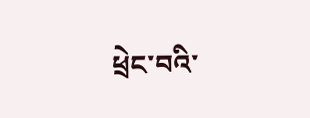ཕྲེང་བའི་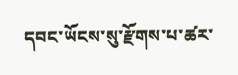དབང་ཡོངས་སུ་རྫོགས་པ་ཚར་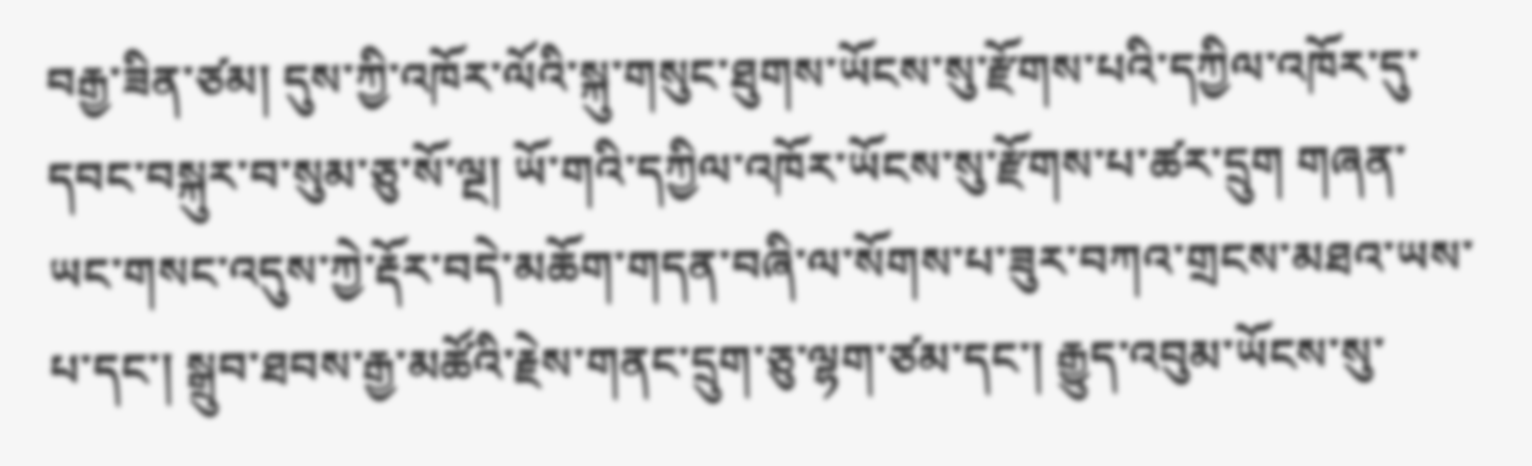བརྒྱ་ཟིན་ཙམ། དུས་ཀྱི་འཁོར་ལོའི་སྐུ་གསུང་ཐུགས་ཡོངས་སུ་རྫོགས་པའི་དཀྱིལ་འཁོར་དུ་དབང་བསྐུར་བ་སུམ་ཅུ་སོ་ལྔ། ཡོ་གའི་དཀྱིལ་འཁོར་ཡོངས་སུ་རྫོགས་པ་ཚར་དྲུག གཞན་ཡང་གསང་འདུས་ཀྱེ་རྡོར་བདེ་མཆོག་གདན་བཞི་ལ་སོགས་པ་ཟུར་བཀའ་གྲངས་མཐའ་ཡས་པ་དང་། སྒྲུབ་ཐབས་རྒྱ་མཚོའི་རྗེས་གནང་དྲུག་ཅུ་ལྷག་ཙམ་དང་། རྒྱུད་འབུམ་ཡོངས་སུ་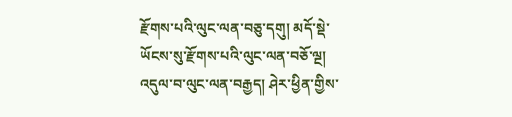རྫོགས་པའི་ལུང་ལན་བཅུ་དགུ། མདོ་སྡེ་ཡོངས་སུ་རྫོགས་པའི་ལུང་ལན་བཅོ་ལྔ། འདུལ་བ་ལུང་ལན་བརྒྱད། ཤེར་ཕྱིན་གྱིས་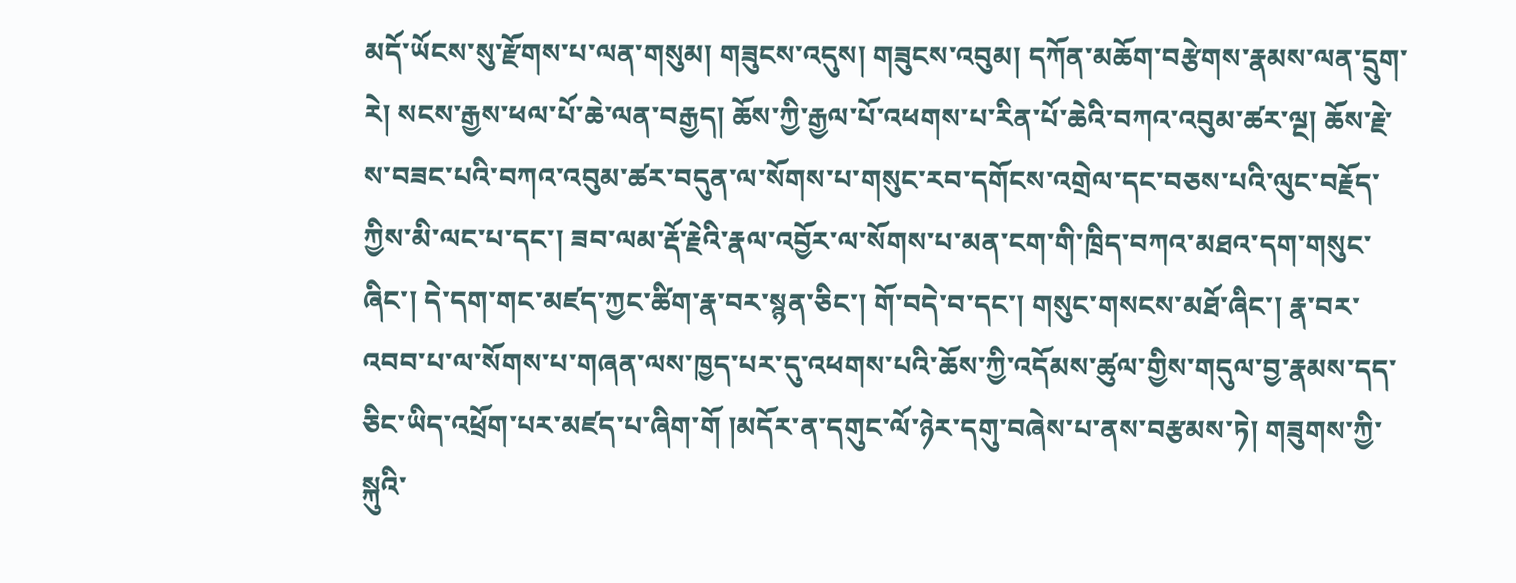མདོ་ཡོངས་སུ་རྫོགས་པ་ལན་གསུམ། གཟུངས་འདུས། གཟུངས་འབུམ། དཀོན་མཆོག་བརྩེགས་རྣམས་ལན་དྲུག་རེ། སངས་རྒྱས་ཕལ་པོ་ཆེ་ལན་བརྒྱད། ཆོས་ཀྱི་རྒྱལ་པོ་འཕགས་པ་རིན་པོ་ཆེའི་བཀའ་འབུམ་ཚར་ལྔ། ཆོས་རྗེ་ས་བཟང་པའི་བཀའ་འབུམ་ཚར་བདུན་ལ་སོགས་པ་གསུང་རབ་དགོངས་འགྲེལ་དང་བཅས་པའི་ལུང་བརྗོད་ཀྱིས་མི་ལང་པ་དང་། ཟབ་ལམ་རྡོ་རྗེའི་རྣལ་འབྱོར་ལ་སོགས་པ་མན་ངག་གི་ཁྲིད་བཀའ་མཐའ་དག་གསུང་ཞིང་། དེ་དག་གང་མཛད་ཀྱང་ཚིག་རྣ་བར་སྙན་ཅིང་། གོ་བདེ་བ་དང་། གསུང་གསངས་མཐོ་ཞིང་། རྣ་བར་འབབ་པ་ལ་སོགས་པ་གཞན་ལས་ཁྱད་པར་དུ་འཕགས་པའི་ཆོས་ཀྱི་འདོམས་ཚུལ་གྱིས་གདུལ་བྱ་རྣམས་དད་ཅིང་ཡིད་འཕྲོག་པར་མཛད་པ་ཞིག་གོ །མདོར་ན་དགུང་ལོ་ཉེར་དགུ་བཞེས་པ་ནས་བརྩམས་ཏེ། གཟུགས་ཀྱི་སྐུའི་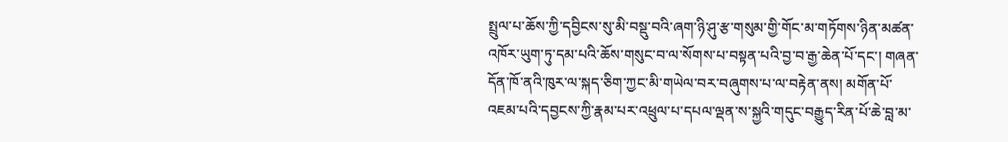སྤྲུལ་པ་ཆོས་ཀྱི་དབྱིངས་སུ་མི་བསྡུ་བའི་ཞག་ཉི་ཤུ་རྩ་གསུམ་གྱི་གོང་མ་གཏོགས་ཉིན་མཚན་འཁོར་ཡུག་ཏུ་དམ་པའི་ཆོས་གསུང་བ་ལ་སོགས་པ་བསྟན་པའི་བྱ་བ་རྒྱ་ཆེན་པོ་དང་། གཞན་དོན་ཁོ་ནའི་ཁུར་ལ་སྐད་ཅིག་ཀྱང་མི་གཡེལ་བར་བཞུགས་པ་ལ་བརྟེན་ནས། མགོན་པོ་འཇམ་པའི་དབྱངས་ཀྱི་རྣམ་པར་འཕྲུལ་པ་དཔལ་ལྡན་ས་སྐྱའི་གདུང་བརྒྱུད་རིན་པོ་ཆེ་བླ་མ་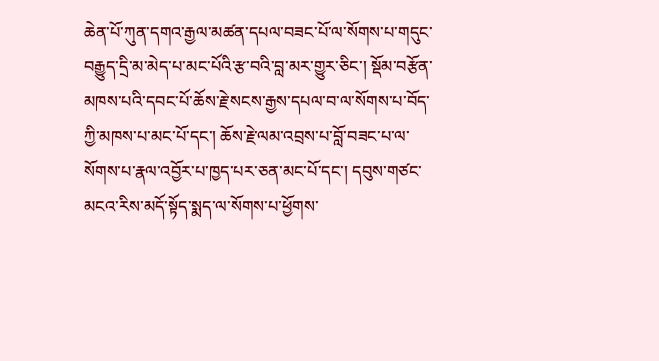ཆེན་པོ་ཀུན་དགའ་རྒྱལ་མཚན་དཔལ་བཟང་པོ་ལ་སོགས་པ་གདུང་བརྒྱུད་དྲི་མ་མེད་པ་མང་པོའི་རྩ་བའི་བླ་མར་གྱུར་ཅིང་། སྡོམ་བརྩོན་མཁས་པའི་དབང་པོ་ཆོས་རྗེ་སངས་རྒྱས་དཔལ་བ་ལ་སོགས་པ་བོད་ཀྱི་མཁས་པ་མང་པོ་དང་། ཆོས་རྗེ་ལམ་འབྲས་པ་བློ་བཟང་པ་ལ་སོགས་པ་རྣལ་འབྱོར་པ་ཁྱད་པར་ཅན་མང་པོ་དང་། དབུས་གཙང་མངའ་རིས་མདོ་སྟོད་སྨད་ལ་སོགས་པ་ཕྱོགས་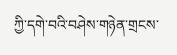ཀྱི་དགེ་བའི་བཤེས་གཉེན་གྲངས་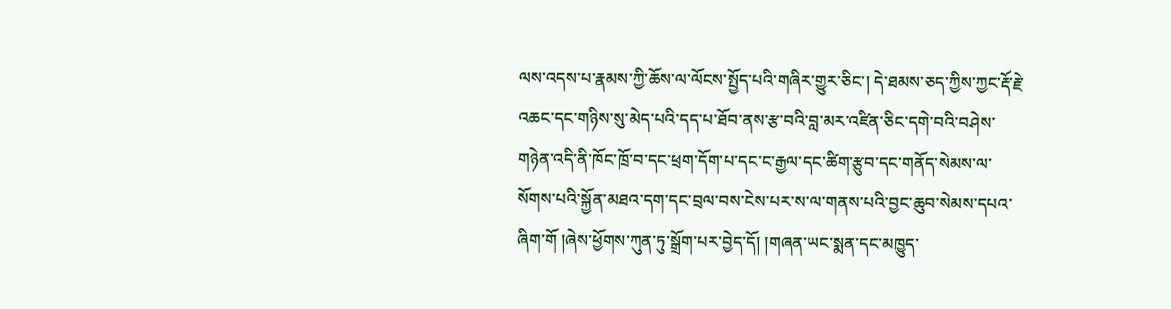ལས་འདས་པ་རྣམས་ཀྱི་ཆོས་ལ་ལོངས་སྤྱོད་པའི་གཞིར་གྱུར་ཅིང་། དེ་ཐམས་ཅད་ཀྱིས་ཀྱང་རྡོ་རྗེ་འཆང་དང་གཉིས་སུ་མེད་པའི་དད་པ་ཐོབ་ནས་རྩ་བའི་བླ་མར་འཛིན་ཅིང་དགེ་བའི་བཤེས་གཉེན་འདི་ནི་ཁོང་ཁྲོ་བ་དང་ཕྲག་དོག་པ་དང་ང་རྒྱལ་དང་ཚིག་རྩུབ་དང་གནོད་སེམས་ལ་སོགས་པའི་སྐྱོན་མཐའ་དག་དང་བྲལ་བས་ངེས་པར་ས་ལ་གནས་པའི་བྱང་ཆུབ་སེམས་དཔའ་ཞིག་གོ །ཞེས་ཕྱོགས་ཀུན་ཏུ་སྒྲོག་པར་བྱེད་དོ། །གཞན་ཡང་སྨན་དང་མཁྱུད་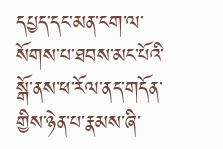དཔྱད་དང་མན་ངག་ལ་སོགས་པ་ཐབས་མང་པོའི་སྒོ་ནས་ཕ་རོལ་ནད་གདོན་གྱིས་ཉེན་པ་རྣམས་ཞི་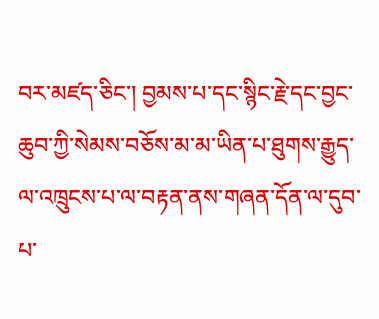བར་མཛད་ཅིང་། བྱམས་པ་དང་སྙིང་རྗེ་དང་བྱང་ཆུབ་ཀྱི་སེམས་བཅོས་མ་མ་ཡིན་པ་ཐུགས་རྒྱུད་ལ་འཁྲུངས་པ་ལ་བརྟན་ནས་གཞན་དོན་ལ་དུབ་པ་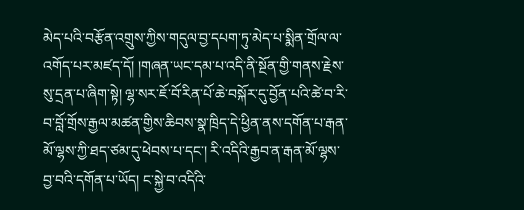མེད་པའི་བརྩོན་འགྲུས་ཀྱིས་གདུལ་བྱ་དཔག་ཏུ་མེད་པ་སྨིན་གྲོལ་ལ་འགོད་པར་མཛད་དོ། །གཞན་ཡང་དམ་པ་འདི་ནི་སྔོན་གྱི་གནས་རྗེས་སུ་དྲན་པ་ཞིག་སྟེ། ལྷ་སར་ཇོ་བོ་རིན་པོ་ཆེ་བསྐོར་དུ་བྱོན་པའི་ཚེ་བ་རི་བ་བློ་གྲོས་རྒྱལ་མཚན་གྱིས་ཆིབས་སྣ་ཁྲིད་དེ་ཕྱིན་ནས་དགོན་པ་རྒན་མོ་ལྷས་ཀྱི་ཐད་ཙམ་དུ་ཕེབས་པ་དང་། རི་འདིའི་རྒྱབ་ན་རྒན་མོ་ལྷས་བྱ་བའི་དགོན་པ་ཡོད། ང་སྐྱེ་བ་འདིའི་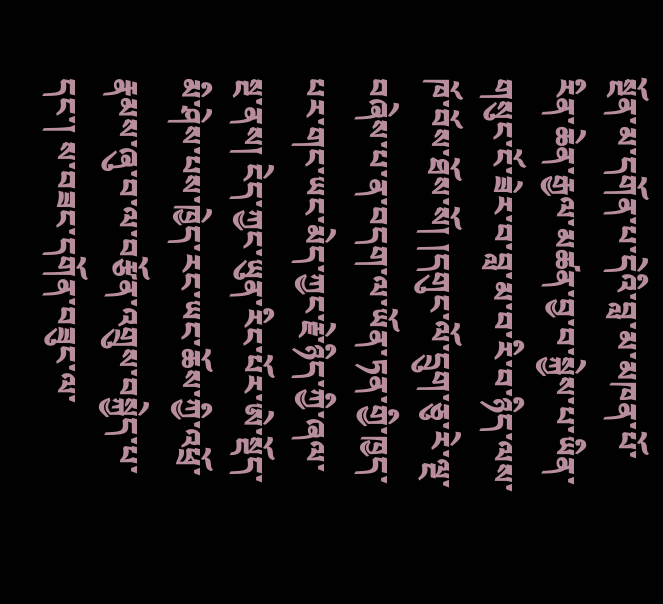སྔོན་མ་དགོན་པ་དེའི་བླ་མ་མཁན་པོ་རིན་ཆེན་རྒྱལ་མཚན་བྱ་བ་སྐྱེས་པ་ཡིན་གསུང་ངོ་ཟེར་བ་བླ་མ་བ་རི་བ་ཉིད་ལས་ཁོ་བོས་ཐོས་སོ། །དགུང་ལོ་དྲུག་ཅུ་རེ་ལྔ་བཞེས་པ་ན་བདག་ལ་ཡོན་ཏན་གྱི་ཁྱད་པར་གང་ཡང་མེད་ཀྱང་རྗེ་ཉིད་ཀྱི་ཞལ་སྔ་ནས། ངེད་ཀྱང་ཡུན་རིང་པོར་ཨེ་སྡོད་མི་ཤེས་པས་ཁྱེད་རང་ཡང་ཆོས་ཀྱི་འཕྲོ་རྣམས་ཞུ་བ་ལ་བརྩོན་འགྲུས་བསྐྱེད་པ་དང་། ས་བཟང་དགོན་བཟུང་ལ་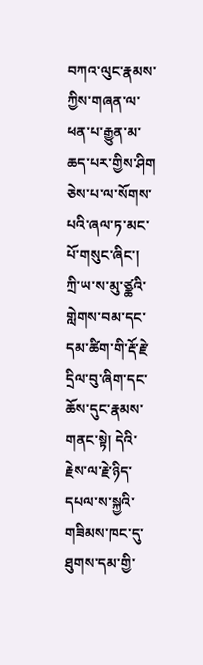བཀའ་ལུང་རྣམས་ཀྱིས་གཞན་ལ་ཕན་པ་རྒྱུན་མ་ཆད་པར་གྱིས་ཤིག ཅེས་པ་ལ་སོགས་པའི་ཞལ་ཏ་མང་པོ་གསུང་ཞིང་། ཀྲི་ཡ་ས་མུ་ཙྪའི་གླེགས་བམ་དང་དམ་ཚིག་གི་རྡོ་རྗེ་དྲིལ་བུ་ཞིག་དང་ཆོས་དུང་རྣམས་གནང་སྟེ། དེའི་རྗེས་ལ་རྗེ་ཉིད་དཔལ་ས་སྐྱའི་གཟིམས་ཁང་དུ་ཐུགས་དམ་གྱི་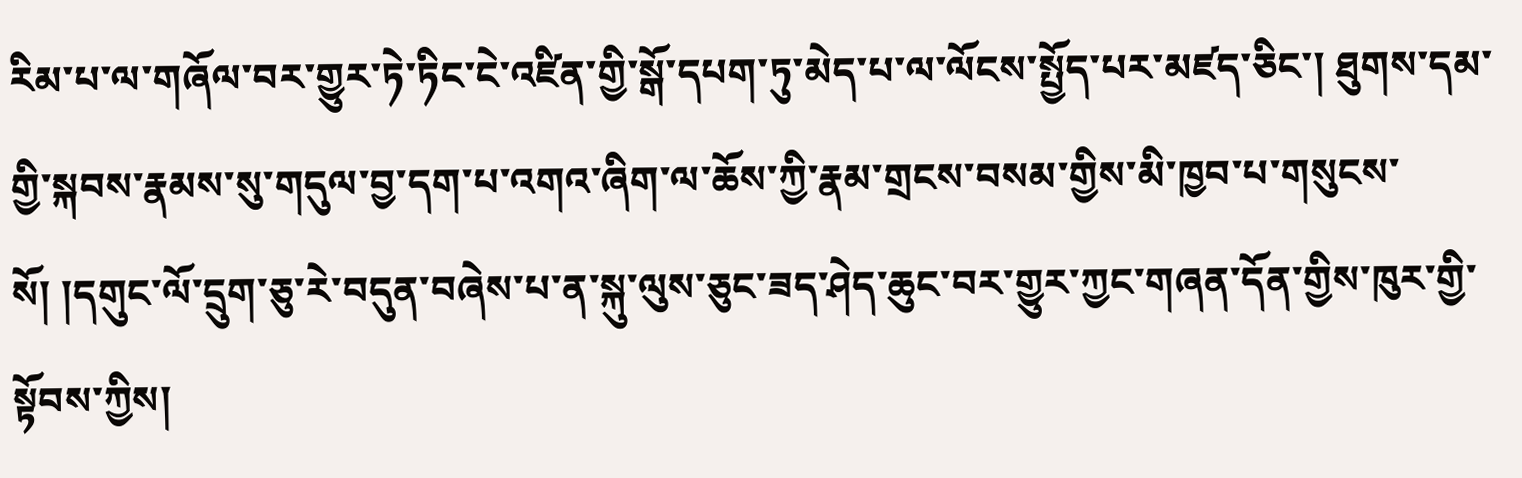རིམ་པ་ལ་གཞོལ་བར་གྱུར་ཏེ་ཏིང་ངེ་འཛིན་གྱི་སྒོ་དཔག་ཏུ་མེད་པ་ལ་ལོངས་སྤྱོད་པར་མཛད་ཅིང་། ཐུགས་དམ་གྱི་སྐབས་རྣམས་སུ་གདུལ་བྱ་དག་པ་འགའ་ཞིག་ལ་ཆོས་ཀྱི་རྣམ་གྲངས་བསམ་གྱིས་མི་ཁྱབ་པ་གསུངས་སོ། །དགུང་ལོ་དྲུག་ཅུ་རེ་བདུན་བཞེས་པ་ན་སྐུ་ལུས་ཅུང་ཟད་ཤེད་ཆུང་བར་གྱུར་ཀྱང་གཞན་དོན་གྱིས་ཁུར་གྱི་སྟོབས་ཀྱིས།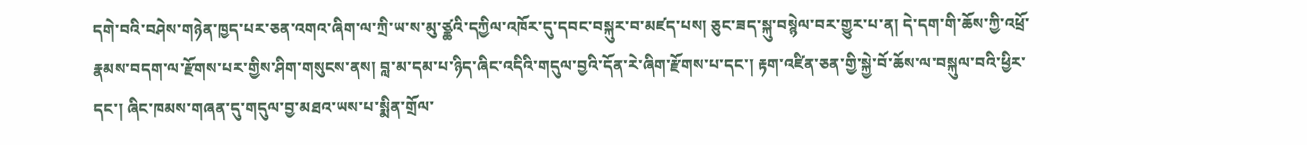དགེ་བའི་བཤེས་གཉེན་ཁྱད་པར་ཅན་འགའ་ཞིག་ལ་ཀྲི་ཡ་ས་མུ་ཙྪའི་དཀྱིལ་འཁོར་དུ་དབང་བསྐུར་བ་མཛད་པས། ཅུང་ཟད་སྐུ་བསྙེལ་བར་གྱུར་པ་ན། དེ་དག་གི་ཆོས་ཀྱི་འཕྲོ་རྣམས་བདག་ལ་རྫོགས་པར་གྱིས་ཤིག་གསུངས་ནས། བླ་མ་དམ་པ་ཉིད་ཞིང་འདིའི་གདུལ་བྱའི་དོན་རེ་ཞིག་རྫོགས་པ་དང་། རྟག་འཛིན་ཅན་གྱི་སྐྱེ་བོ་ཆོས་ལ་བསྐུལ་བའི་ཕྱིར་དང་། ཞིང་ཁམས་གཞན་དུ་གདུལ་བྱ་མཐའ་ཡས་པ་སྨིན་གྲོལ་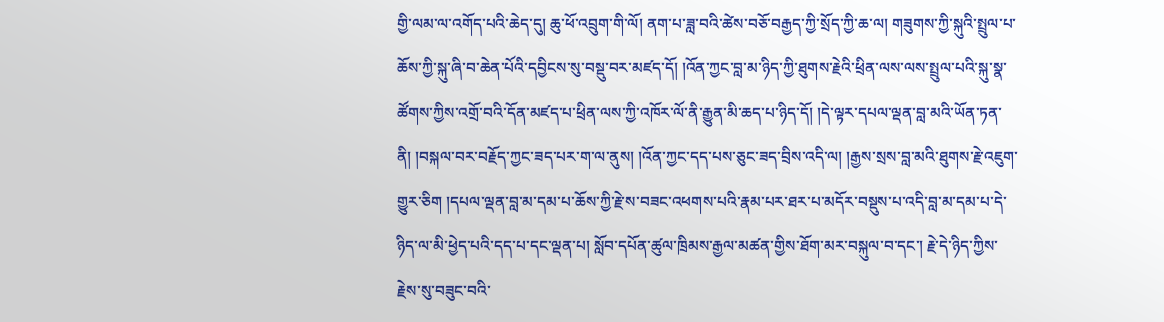གྱི་ལམ་ལ་འགོད་པའི་ཆེད་དུ། ཆུ་ཕོ་འབྲུག་གི་ལོ། ནག་པ་ཟླ་བའི་ཚེས་བཅོ་བརྒྱད་ཀྱི་སྲོད་ཀྱི་ཆ་ལ། གཟུགས་ཀྱི་སྐུའི་སྤྲུལ་པ་ཆོས་ཀྱི་སྐུ་ཞི་བ་ཆེན་པོའི་དབྱིངས་སུ་བསྡུ་བར་མཛད་དོ། །འོན་ཀྱང་བླ་མ་ཉིད་ཀྱི་ཐུགས་རྗེའི་ཕྲིན་ལས་ལས་སྤྲུལ་པའི་སྐུ་སྣ་ཚོགས་ཀྱིས་འགྲོ་བའི་དོན་མཛད་པ་ཕྲིན་ལས་ཀྱི་འཁོར་ལོ་ནི་རྒྱུན་མི་ཆད་པ་ཉིད་དོ། །དེ་ལྟར་དཔལ་ལྡན་བླ་མའི་ཡོན་ཏན་ནི། །བསྐལ་བར་བརྗོད་ཀྱང་ཟད་པར་ག་ལ་ནུས། །འོན་ཀྱང་དད་པས་ཅུང་ཟད་བྲིས་འདི་ལ། །རྒྱས་སྲས་བླ་མའི་ཐུགས་རྗེ་འཇུག་གྱུར་ཅིག །དཔལ་ལྡན་བླ་མ་དམ་པ་ཆོས་ཀྱི་རྗེ་ས་བཟང་འཕགས་པའི་རྣམ་པར་ཐར་པ་མདོར་བསྡུས་པ་འདི་བླ་མ་དམ་པ་དེ་ཉིད་ལ་མི་ཕྱེད་པའི་དད་པ་དང་ལྡན་པ། སློབ་དཔོན་ཚུལ་ཁྲིམས་རྒྱལ་མཚན་གྱིས་ཐོག་མར་བསྐུལ་བ་དང་། རྗེ་དེ་ཉིད་ཀྱིས་རྗེས་སུ་བཟུང་བའི་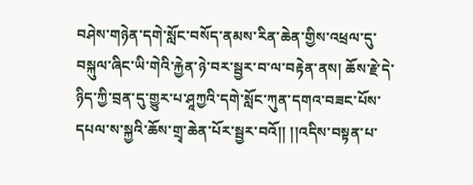བཤེས་གཉེན་དགེ་སློང་བསོད་ནམས་རིན་ཆེན་གྱིས་འཕྲལ་དུ་བསྐུལ་ཞིང་ཡི་གེའི་རྐྱེན་ཉེ་བར་སྦྱར་བ་ལ་བརྟེན་ནས། ཆོས་རྗེ་དེ་ཉིད་ཀྱི་བྲན་དུ་གྱུར་པ་ཤཱཀྱའི་དགེ་སློང་ཀུན་དགའ་བཟང་པོས་དཔལ་ས་སྐྱའི་ཆོས་གྲྭ་ཆེན་པོར་སྦྱར་བའོ།། །།འདིས་བསྟན་པ་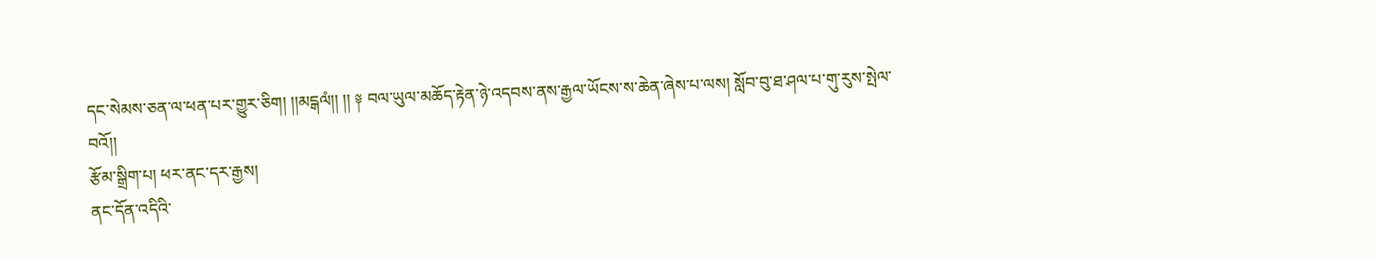དང་སེམས་ཅན་ལ་ཕན་པར་གྱུར་ཅིག། །།མངྒལཾ།། །། ༈ བལ་ཡུལ་མཆོད་རྟེན་ཉེ་འདབས་ནས་རྒྱལ་ཡོངས་ས་ཆེན་ཞེས་པ་ལས། སློབ་བུ་ཐ་ཤལ་པ་གུ་རུས་སྤེལ་བའོ།།
རྩོམ་སྒྲིག་པ། ཕར་ནང་དར་རྒྱས།
ནང་དོན་འདིའི་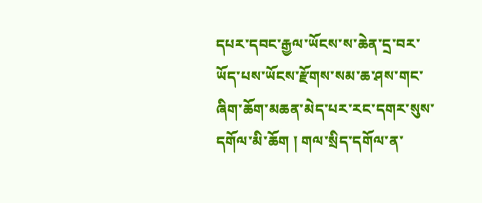དཔར་དབང་རྒྱལ་ཡོངས་ས་ཆེན་དྲ་བར་ཡོད་པས་ཡོངས་རྫོགས་སམ་ཆ་ཤས་གང་ཞིག་ཆོག་མཆན་མེད་པར་རང་དགར་སུས་དགོལ་མི་ཆོག ། གལ་སྲིད་དགོལ་ན་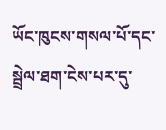ཡོང་ཁུངས་གསལ་པོ་དང་སྦྲེལ་ཐག་ངེས་པར་དུ་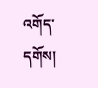འགོད་དགོས།